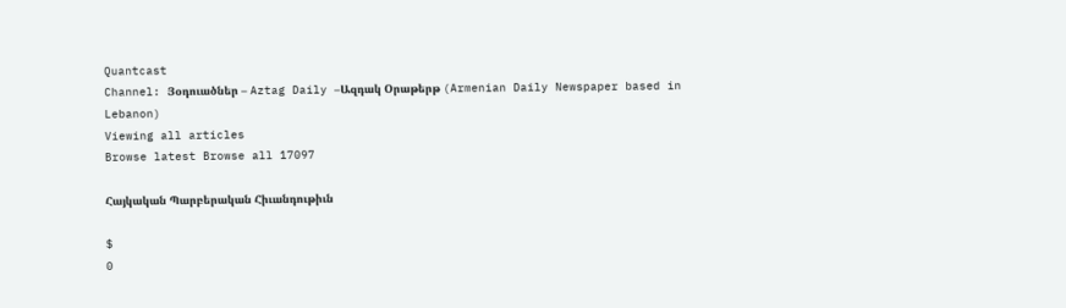Quantcast
Channel: Յօդուածներ – Aztag Daily –Ազդակ Օրաթերթ (Armenian Daily Newspaper based in Lebanon)
Viewing all articles
Browse latest Browse all 17097

Հայկական Պարբերական Հիւանդութիւն

$
0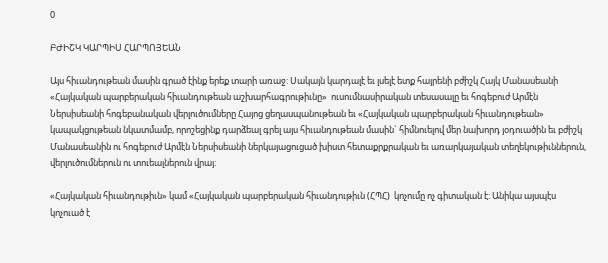0

ԲԺԻՇԿ ԿԱՐՊԻՍ ՀԱՐՊՈՅԵԱՆ

Այս հիւանդութեան մասին գրած էինք երեք տարի առաջ: Սակայն կարդալէ եւ լսելէ ետք հայրենի բժիշկ Հայկ Մանասեանի «Հայկական պարբերական հիւանդութեան աշխարհագրութիւնը»  ուսումնասիրական տեսասալը եւ հոգեբուժ Արմէն Ներսիսեանի հոգեբանական վերլուծումները Հայոց ցեղասպանութեան եւ «Հայկական պարբերական հիւանդութեան» կապակցութեան նկատմամբ, որոշեցինք դարձեալ գրել այս հիւանդութեան մասին` հիմնուելով մեր նախորդ յօդուածին եւ բժիշկ Մանասեանին ու հոգեբուժ Արմէն Ներսիսեանի ներկայացուցած խիստ հետաքրքրական եւ առարկայական տեղեկութիւններուն, վերլուծումներուն ու տուեալներուն վրայ:

«Հայկական հիւանդութիւն» կամ «Հայկական պարբերական հիւանդութիւն (ՀՊՀ)  կոչումը ոչ գիտական է: Անիկա այսպէս կոչուած է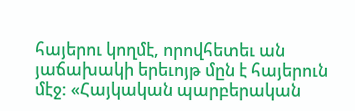հայերու կողմէ, որովհետեւ ան յաճախակի երեւոյթ մըն է հայերուն մէջ: «Հայկական պարբերական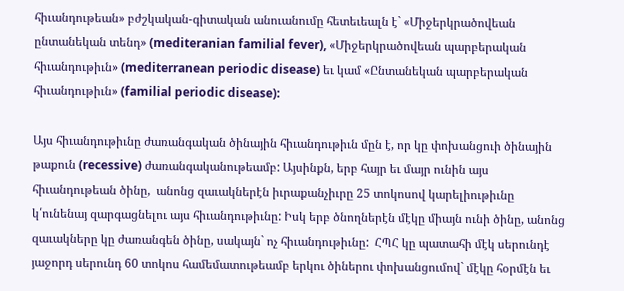հիւանդութեան» բժշկական-գիտական անուանումը հետեւեալն է` «Միջերկրածովեան ընտանեկան տենդ» (mediteranian familial fever), «Միջերկրածովեան պարբերական հիւանդութիւն» (mediterranean periodic disease) եւ կամ «Ընտանեկան պարբերական հիւանդութիւն» (familial periodic disease):

Այս հիւանդութիւնը ժառանգական ծինային հիւանդութիւն մըն է, որ կը փոխանցուի ծինային թաքուն (recessive) ժառանգականութեամբ: Այսինքն, երբ հայր եւ մայր ունին այս հիւանդութեան ծինը,  անոնց զաւակներէն իւրաքանչիւրը 25 տոկոսով կարելիութիւնը կ՛ունենայ զարգացնելու այս հիւանդութիւնը: Իսկ երբ ծնողներէն մէկը միայն ունի ծինը, անոնց զաւակները կը ժառանգեն ծինը, սակայն` ոչ հիւանդութիւնը:  ՀՊՀ կը պատահի մէկ սերունդէ յաջորդ սերունդ 60 տոկոս համեմատութեամբ երկու ծիներու փոխանցումով` մէկը հօրմէն եւ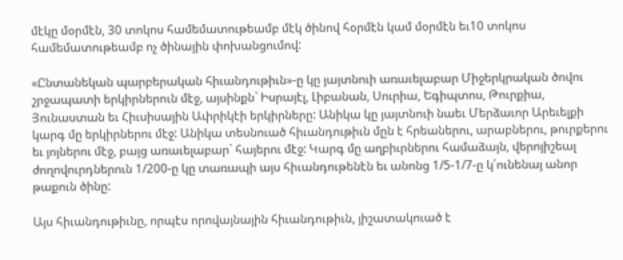մէկը մօրմէն, 30 տոկոս համեմատութեամբ մէկ ծինով հօրմէն կամ մօրմէն եւ10 տոկոս համեմատութեամբ ոչ ծինային փոխանցումով:

«Ընտանեկան պարբերական հիւանդութիւն»-ը կը յայտնուի առաւելաբար Միջերկրական ծովու շրջապատի երկիրներուն մէջ, այսինքն` Իսրայէլ, Լիբանան, Սուրիա, Եգիպտոս, Թուրքիա, Յունաստան եւ Հիւսիսային Ափրիկէի երկիրները: Անիկա կը յայտնուի նաեւ Մերձաւոր Արեւելքի կարգ մը երկիրներու մէջ: Անիկա տեսնուած հիւանդութիւն մըն է հրեաներու, արաբներու, թուրքերու եւ յոյներու մէջ, բայց առաւելաբար` հայերու մէջ: Կարգ մը աղբիւրներու համաձայն, վերոյիշեալ ժողովուրդներուն 1/200-ը կը տառապի այս հիւանդութենէն եւ անոնց 1/5-1/7-ը կ՛ունենայ անոր  թաքուն ծինը:

Այս հիւանդութիւնը, որպէս որովայնային հիւանդութիւն, յիշատակուած է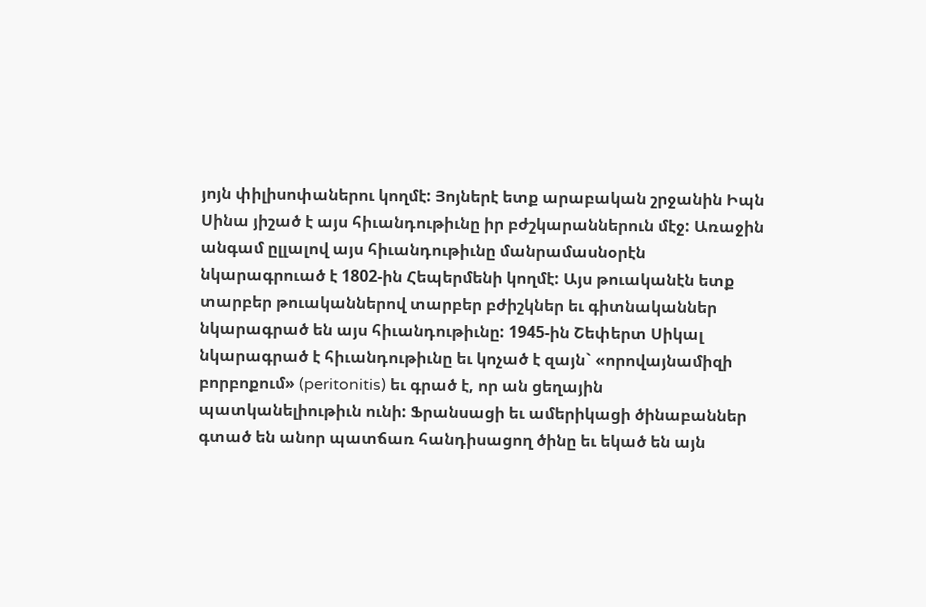յոյն փիլիսոփաներու կողմէ: Յոյներէ ետք արաբական շրջանին Իպն Սինա յիշած է այս հիւանդութիւնը իր բժշկարաններուն մէջ: Առաջին անգամ ըլլալով այս հիւանդութիւնը մանրամասնօրէն նկարագրուած է 1802-ին Հեպերմենի կողմէ: Այս թուականէն ետք տարբեր թուականներով տարբեր բժիշկներ եւ գիտնականներ նկարագրած են այս հիւանդութիւնը: 1945-ին Շեփերտ Սիկալ նկարագրած է հիւանդութիւնը եւ կոչած է զայն` «որովայնամիզի բորբոքում» (peritonitis) եւ գրած է, որ ան ցեղային պատկանելիութիւն ունի: Ֆրանսացի եւ ամերիկացի ծինաբաններ գտած են անոր պատճառ հանդիսացող ծինը եւ եկած են այն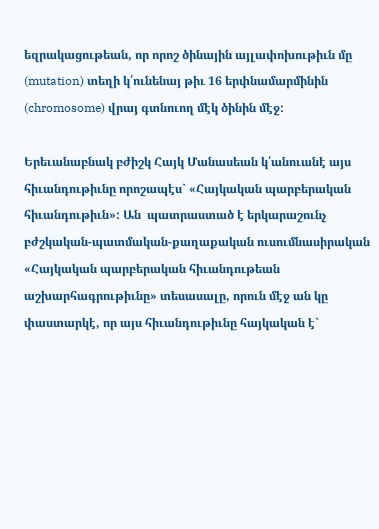եզրակացութեան, որ որոշ ծինային այլափոխութիւն մը (mutation) տեղի կ՛ունենայ թիւ 16 երփնամարմինին (chromosome) վրայ գտնուող մէկ ծինին մէջ:

Երեւանաբնակ բժիշկ Հայկ Մանասեան կ՛անուանէ այս հիւանդութիւնը որոշապէս` «Հայկական պարբերական հիւանդութիւն»: Ան  պատրաստած է երկարաշունչ բժշկական-պատմական-քաղաքական ուսումնասիրական «Հայկական պարբերական հիւանդութեան աշխարհագրութիւնը» տեսասալը, որուն մէջ ան կը փաստարկէ, որ այս հիւանդութիւնը հայկական է`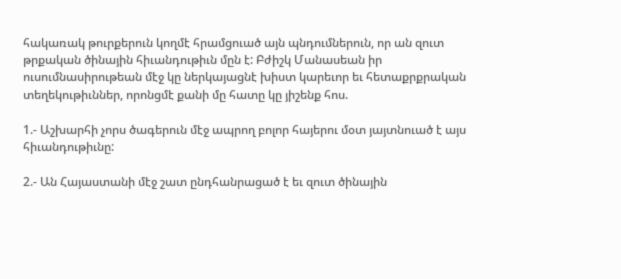հակառակ թուրքերուն կողմէ հրամցուած այն պնդումներուն, որ ան զուտ թրքական ծինային հիւանդութիւն մըն է: Բժիշկ Մանասեան իր ուսումնասիրութեան մէջ կը ներկայացնէ խիստ կարեւոր եւ հետաքրքրական տեղեկութիւններ, որոնցմէ քանի մը հատը կը յիշենք հոս.

1.- Աշխարհի չորս ծագերուն մէջ ապրող բոլոր հայերու մօտ յայտնուած է այս հիւանդութիւնը:

2.- Ան Հայաստանի մէջ շատ ընդհանրացած է եւ զուտ ծինային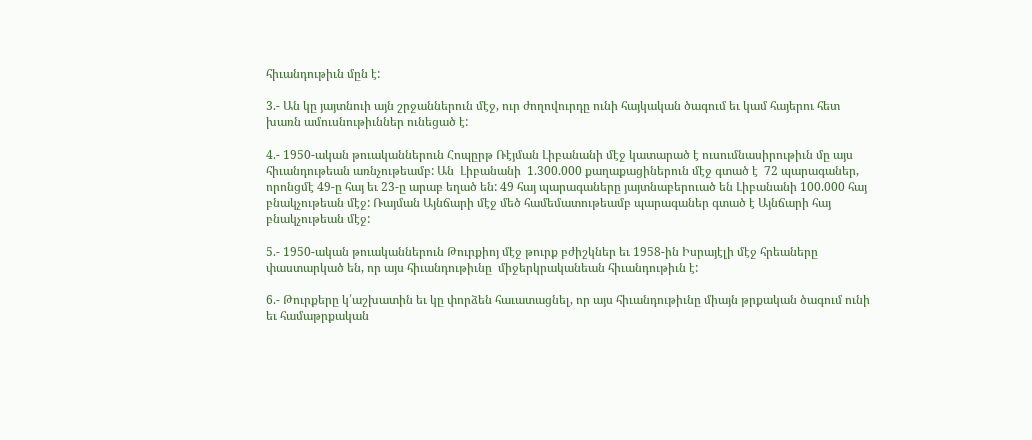հիւանդութիւն մըն է:

3.- Ան կը յայտնուի այն շրջաններուն մէջ, ուր ժողովուրդը ունի հայկական ծագում եւ կամ հայերու հետ խառն ամուսնութիւններ ունեցած է:

4.- 1950-ական թուականներուն Հոպըրթ Ռէյման Լիբանանի մէջ կատարած է ուսումնասիրութիւն մը այս հիւանդութեան առնչութեամբ: Ան  Լիբանանի  1.300.000 քաղաքացիներուն մէջ գտած է  72 պարագաներ, որոնցմէ 49-ը հայ եւ 23-ը արաբ եղած են: 49 հայ պարագաները յայտնաբերուած են Լիբանանի 100.000 հայ բնակչութեան մէջ: Ռայման Այնճարի մէջ մեծ համեմատութեամբ պարագաներ գտած է Այնճարի հայ բնակչութեան մէջ:

5.- 1950-ական թուականներուն Թուրքիոյ մէջ թուրք բժիշկներ եւ 1958-ին Իսրայէլի մէջ հրեաները փաստարկած են, որ այս հիւանդութիւնը  միջերկրականեան հիւանդութիւն է:

6.- Թուրքերը կ՛աշխատին եւ կը փորձեն հաւատացնել, որ այս հիւանդութիւնը միայն թրքական ծագում ունի եւ համաթրքական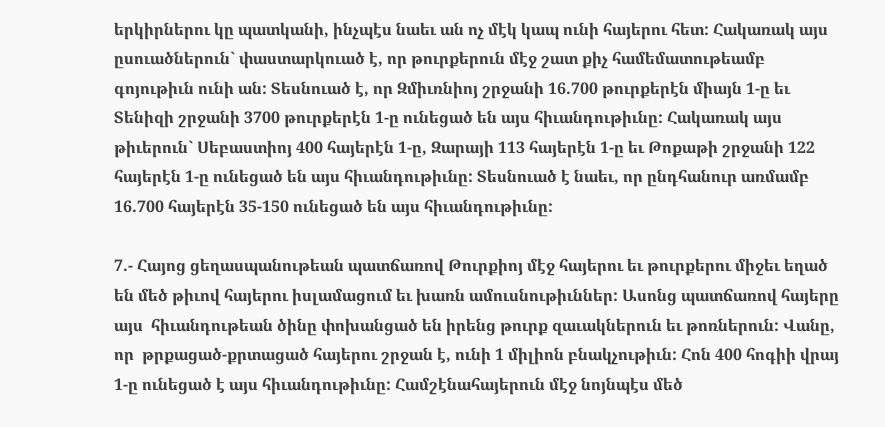երկիրներու կը պատկանի, ինչպէս նաեւ ան ոչ մէկ կապ ունի հայերու հետ: Հակառակ այս ըսուածներուն` փաստարկուած է, որ թուրքերուն մէջ շատ քիչ համեմատութեամբ գոյութիւն ունի ան: Տեսնուած է, որ Զմիւռնիոյ շրջանի 16.700 թուրքերէն միայն 1-ը եւ Տենիզի շրջանի 3700 թուրքերէն 1-ը ունեցած են այս հիւանդութիւնը: Հակառակ այս թիւերուն` Սեբաստիոյ 400 հայերէն 1-ը, Զարայի 113 հայերէն 1-ը եւ Թոքաթի շրջանի 122 հայերէն 1-ը ունեցած են այս հիւանդութիւնը: Տեսնուած է նաեւ, որ ընդհանուր առմամբ 16.700 հայերէն 35-150 ունեցած են այս հիւանդութիւնը:

7.- Հայոց ցեղասպանութեան պատճառով Թուրքիոյ մէջ հայերու եւ թուրքերու միջեւ եղած են մեծ թիւով հայերու իսլամացում եւ խառն ամուսնութիւններ: Ասոնց պատճառով հայերը այս  հիւանդութեան ծինը փոխանցած են իրենց թուրք զաւակներուն եւ թոռներուն: Վանը, որ  թրքացած-քրտացած հայերու շրջան է, ունի 1 միլիոն բնակչութիւն: Հոն 400 հոգիի վրայ 1-ը ունեցած է այս հիւանդութիւնը: Համշէնահայերուն մէջ նոյնպէս մեծ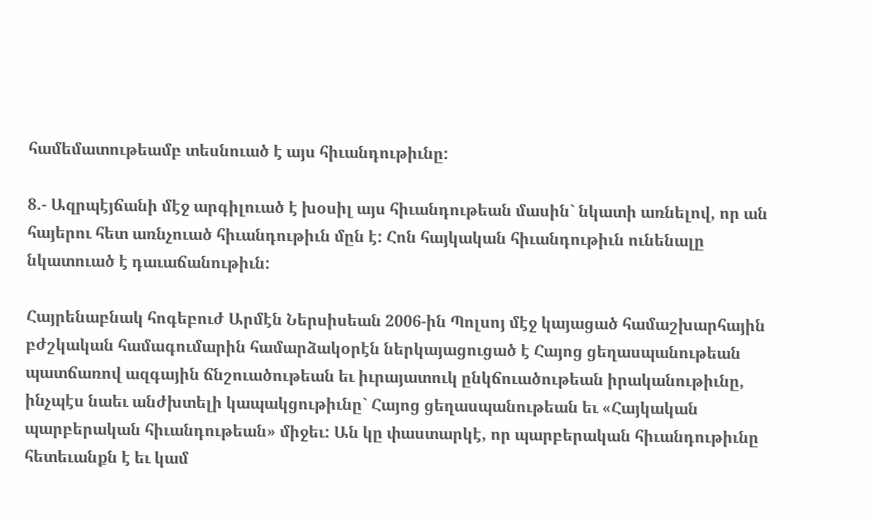համեմատութեամբ տեսնուած է այս հիւանդութիւնը:

8.- Ազրպէյճանի մէջ արգիլուած է խօսիլ այս հիւանդութեան մասին` նկատի առնելով, որ ան հայերու հետ առնչուած հիւանդութիւն մըն է: Հոն հայկական հիւանդութիւն ունենալը նկատուած է դաւաճանութիւն:

Հայրենաբնակ հոգեբուժ Արմէն Ներսիսեան 2006-ին Պոլսոյ մէջ կայացած համաշխարհային բժշկական համագումարին համարձակօրէն ներկայացուցած է Հայոց ցեղասպանութեան պատճառով ազգային ճնշուածութեան եւ իւրայատուկ ընկճուածութեան իրականութիւնը, ինչպէս նաեւ անժխտելի կապակցութիւնը` Հայոց ցեղասպանութեան եւ «Հայկական պարբերական հիւանդութեան» միջեւ: Ան կը փաստարկէ, որ պարբերական հիւանդութիւնը հետեւանքն է եւ կամ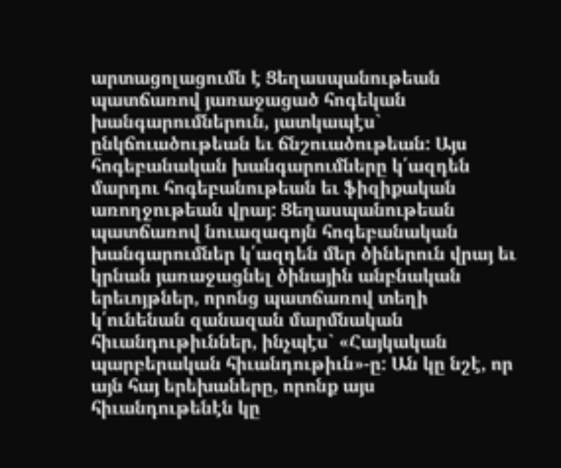արտացոլացումն է Ցեղասպանութեան պատճառով յառաջացած հոգեկան խանգարումներուն, յատկապէս` ընկճուածութեան եւ ճնշուածութեան: Այս հոգեբանական խանգարումները կ՛ազդեն մարդու հոգեբանութեան եւ ֆիզիքական առողջութեան վրայ: Ցեղասպանութեան պատճառով նուազագոյն հոգեբանական խանգարումներ կ՛ազդեն մեր ծիներուն վրայ եւ կրնան յառաջացնել ծինային անբնական երեւոյթներ, որոնց պատճառով տեղի կ՛ունենան զանազան մարմնական հիւանդութիւններ, ինչպէս` «Հայկական պարբերական հիւանդութիւն»-ը: Ան կը նշէ, որ այն հայ երեխաները, որոնք այս հիւանդութենէն կը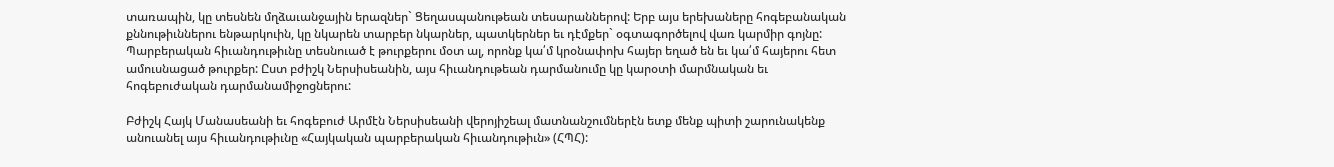տառապին, կը տեսնեն մղձաւանջային երազներ` Ցեղասպանութեան տեսարաններով: Երբ այս երեխաները հոգեբանական քննութիւններու ենթարկուին, կը նկարեն տարբեր նկարներ, պատկերներ եւ դէմքեր` օգտագործելով վառ կարմիր գոյնը: Պարբերական հիւանդութիւնը տեսնուած է թուրքերու մօտ ալ, որոնք կա՛մ կրօնափոխ հայեր եղած են եւ կա՛մ հայերու հետ ամուսնացած թուրքեր: Ըստ բժիշկ Ներսիսեանին, այս հիւանդութեան դարմանումը կը կարօտի մարմնական եւ հոգեբուժական դարմանամիջոցներու:

Բժիշկ Հայկ Մանասեանի եւ հոգեբուժ Արմէն Ներսիսեանի վերոյիշեալ մատնանշումներէն ետք մենք պիտի շարունակենք անուանել այս հիւանդութիւնը «Հայկական պարբերական հիւանդութիւն» (ՀՊՀ):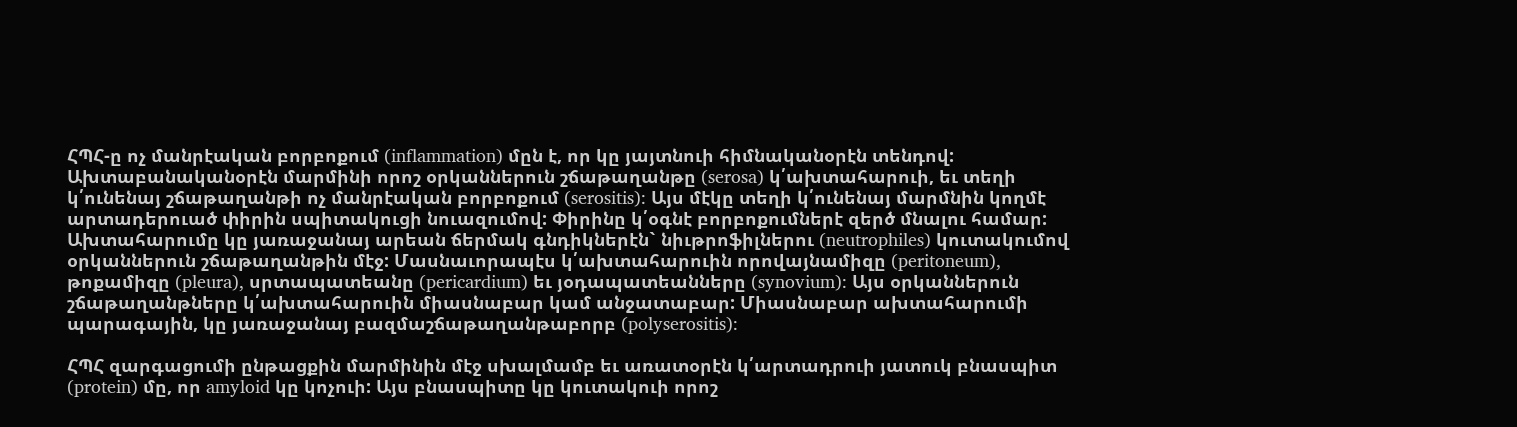ՀՊՀ-ը ոչ մանրէական բորբոքում (inflammation) մըն է, որ կը յայտնուի հիմնականօրէն տենդով: Ախտաբանականօրէն մարմինի որոշ օրկաններուն շճաթաղանթը (serosa) կ՛ախտահարուի, եւ տեղի կ՛ունենայ շճաթաղանթի ոչ մանրէական բորբոքում (serositis): Այս մէկը տեղի կ՛ունենայ մարմնին կողմէ արտադերուած փիրին սպիտակուցի նուազումով: Փիրինը կ՛օգնէ բորբոքումներէ զերծ մնալու համար: Ախտահարումը կը յառաջանայ արեան ճերմակ գնդիկներէն` նիւթրոֆիլներու (neutrophiles) կուտակումով օրկաններուն շճաթաղանթին մէջ: Մասնաւորապէս կ՛ախտահարուին որովայնամիզը (peritoneum), թոքամիզը (pleura), սրտապատեանը (pericardium) եւ յօդապատեանները (synovium): Այս օրկաններուն շճաթաղանթները կ՛ախտահարուին միասնաբար կամ անջատաբար: Միասնաբար ախտահարումի պարագային, կը յառաջանայ բազմաշճաթաղանթաբորբ (polyserositis):

ՀՊՀ զարգացումի ընթացքին մարմինին մէջ սխալմամբ եւ առատօրէն կ՛արտադրուի յատուկ բնասպիտ (protein) մը, որ amyloid կը կոչուի: Այս բնասպիտը կը կուտակուի որոշ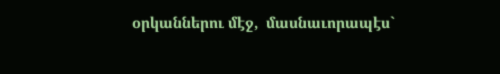օրկաններու մէջ,  մասնաւորապէս`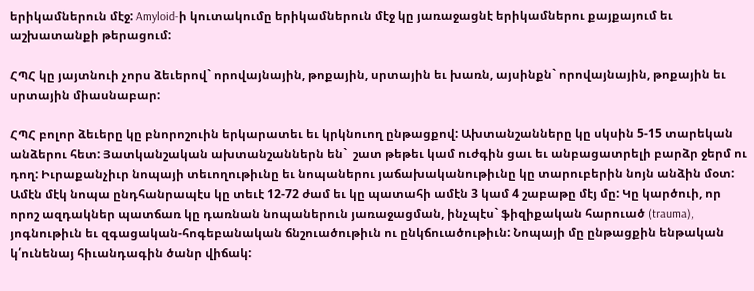երիկամներուն մէջ: Amyloid-ի կուտակումը երիկամներուն մէջ կը յառաջացնէ երիկամներու քայքայում եւ աշխատանքի թերացում:

ՀՊՀ կը յայտնուի չորս ձեւերով` որովայնային, թոքային, սրտային եւ խառն, այսինքն` որովայնային, թոքային եւ սրտային միասնաբար:

ՀՊՀ բոլոր ձեւերը կը բնորոշուին երկարատեւ եւ կրկնուող ընթացքով: Ախտանշանները կը սկսին 5-15 տարեկան անձերու հետ: Յատկանշական ախտանշաններն են`  շատ թեթեւ կամ ուժգին ցաւ եւ անբացատրելի բարձր ջերմ ու դող: Իւրաքանչիւր նոպայի տեւողութիւնը եւ նոպաներու յաճախականութիւնը կը տարուբերին նոյն անձին մօտ: Ամէն մէկ նոպա ընդհանրապէս կը տեւէ 12-72 ժամ եւ կը պատահի ամէն 3 կամ 4 շաբաթը մէյ մը: Կը կարծուի, որ որոշ ազդակներ պատճառ կը դառնան նոպաներուն յառաջացման, ինչպէս` ֆիզիքական հարուած (trauma), յոգնութիւն եւ զգացական-հոգեբանական ճնշուածութիւն ու ընկճուածութիւն: Նոպայի մը ընթացքին ենթական կ՛ունենայ հիւանդագին ծանր վիճակ: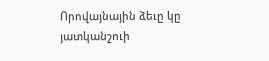Որովայնային ձեւը կը յատկանշուի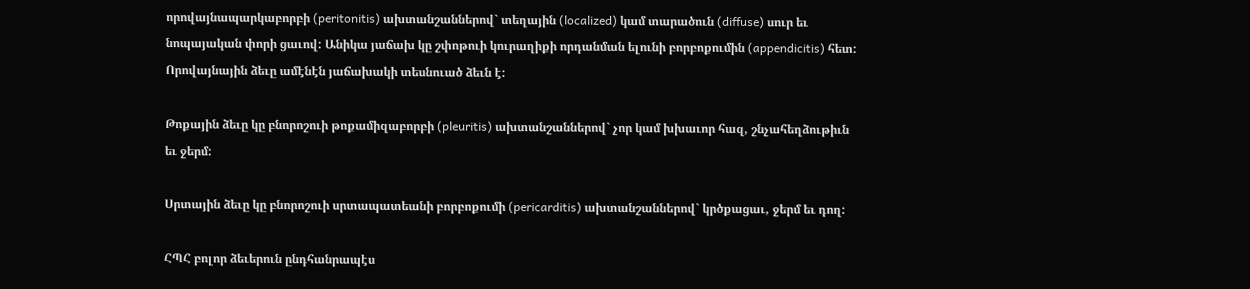որովայնապարկաբորբի (peritonitis) ախտանշաններով` տեղային (localized) կամ տարածուն (diffuse) սուր եւ նոպայական փորի ցաւով: Անիկա յաճախ կը շփոթուի կուրաղիքի որդանման ելունի բորբոքումին (appendicitis) հետ: Որովայնային ձեւը ամէնէն յաճախակի տեսնուած ձեւն է:

Թոքային ձեւը կը բնորոշուի թոքամիզաբորբի (pleuritis) ախտանշաններով` չոր կամ խխաւոր հազ, շնչահեղձութիւն եւ ջերմ:

Սրտային ձեւը կը բնորոշուի սրտապատեանի բորբոքումի (pericarditis) ախտանշաններով` կրծքացաւ, ջերմ եւ դող:

ՀՊՀ բոլոր ձեւերուն ընդհանրապէս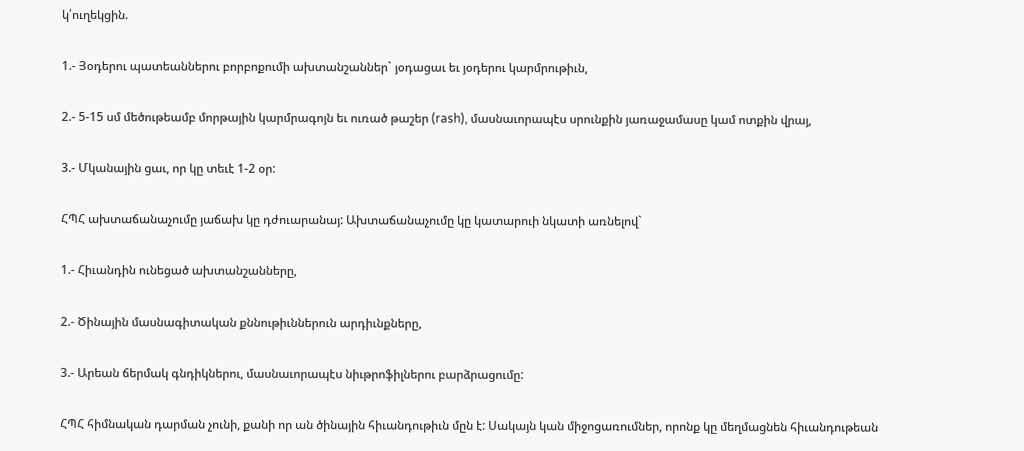կ՛ուղեկցին.

1.- Յօդերու պատեաններու բորբոքումի ախտանշաններ` յօդացաւ եւ յօդերու կարմրութիւն,

2.- 5-15 սմ մեծութեամբ մորթային կարմրագոյն եւ ուռած թաշեր (rash), մասնաւորապէս սրունքին յառաջամասը կամ ոտքին վրայ,

3.- Մկանային ցաւ, որ կը տեւէ 1-2 օր:

ՀՊՀ ախտաճանաչումը յաճախ կը դժուարանայ: Ախտաճանաչումը կը կատարուի նկատի առնելով`

1.- Հիւանդին ունեցած ախտանշանները,

2.- Ծինային մասնագիտական քննութիւններուն արդիւնքները,

3.- Արեան ճերմակ գնդիկներու, մասնաւորապէս նիւթրոֆիլներու բարձրացումը:

ՀՊՀ հիմնական դարման չունի, քանի որ ան ծինային հիւանդութիւն մըն է: Սակայն կան միջոցառումներ, որոնք կը մեղմացնեն հիւանդութեան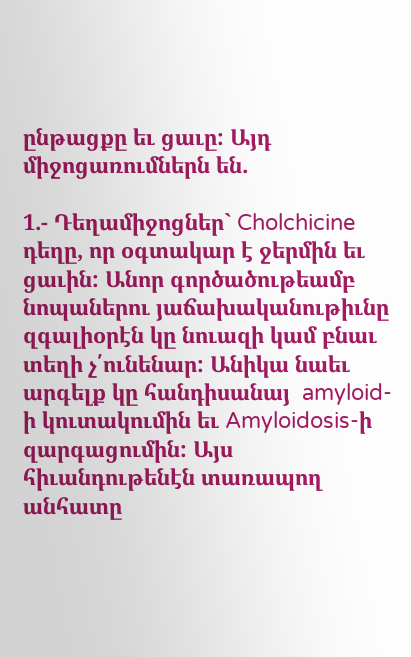ընթացքը եւ ցաւը: Այդ միջոցառումներն են.

1.- Դեղամիջոցներ` Cholchicine դեղը, որ օգտակար է ջերմին եւ ցաւին: Անոր գործածութեամբ նոպաներու յաճախականութիւնը զգալիօրէն կը նուազի կամ բնաւ տեղի չ՛ունենար: Անիկա նաեւ արգելք կը հանդիսանայ  amyloid-ի կուտակումին եւ Amyloidosis-ի զարգացումին: Այս հիւանդութենէն տառապող անհատը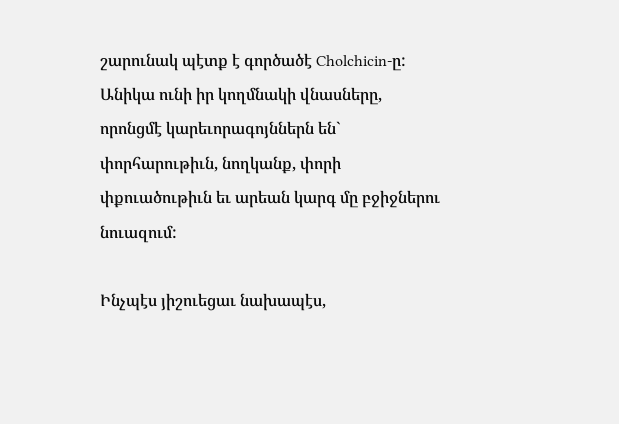շարունակ պէտք է գործածէ Cholchicin-ը: Անիկա ունի իր կողմնակի վնասները, որոնցմէ կարեւորագոյններն են` փորհարութիւն, նողկանք, փորի փքուածութիւն եւ արեան կարգ մը բջիջներու նուազում:

Ինչպէս յիշուեցաւ նախապէս,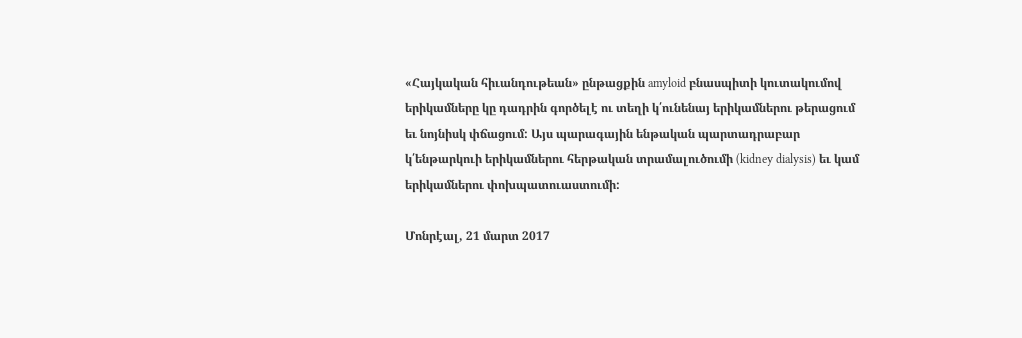«Հայկական հիւանդութեան» ընթացքին amyloid բնասպիտի կուտակումով երիկամները կը դադրին գործելէ ու տեղի կ՛ունենայ երիկամներու թերացում եւ նոյնիսկ փճացում: Այս պարագային ենթական պարտադրաբար կ՛ենթարկուի երիկամներու հերթական տրամալուծումի (kidney dialysis) եւ կամ  երիկամներու փոխպատուաստումի:

Մոնրէալ, 21 մարտ 2017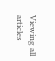Viewing all articles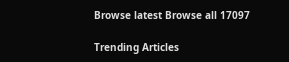Browse latest Browse all 17097

Trending Articles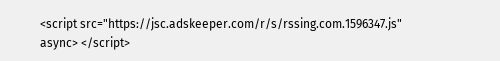<script src="https://jsc.adskeeper.com/r/s/rssing.com.1596347.js" async> </script>